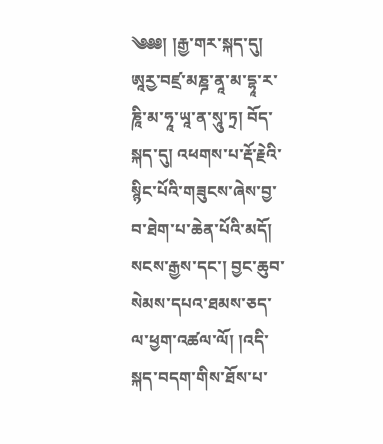༄༅༅། །རྒྱ་གར་སྐད་དུ། ཨཱརྱ་བཛྲ་མཎྜ་ནཱ་མ་དྷཱ་ར་ཎཱི་མ་ཧཱ་ཡཱ་ན་སཱུ་ཏྲ། བོད་སྐད་དུ། འཕགས་པ་རྡོ་རྗེའི་སྙིང་པོའི་གཟུངས་ཞེས་བྱ་བ་ཐེག་པ་ཆེན་པོའི་མདོ། སངས་རྒྱས་དང་། བྱང་ཆུབ་སེམས་དཔའ་ཐམས་ཅད་ལ་ཕྱག་འཚལ་ལོ། །འདི་སྐད་བདག་གིས་ཐོས་པ་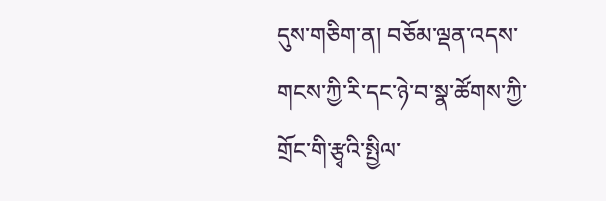དུས་གཅིག་ན། བཅོམ་ལྡན་འདས་གངས་ཀྱི་རི་དང་ཉེ་བ་སྣ་ཚོགས་ཀྱི་གྲོང་གི་རྩྭའི་སྤྱིལ་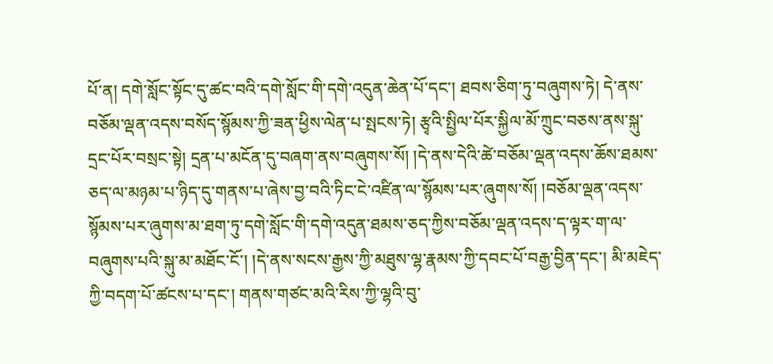པོ་ན། དགེ་སློང་སྟོང་དུ་ཚང་བའི་དགེ་སློང་གི་དགེ་འདུན་ཆེན་པོ་དང་། ཐབས་ཅིག་ཏུ་བཞུགས་ཏེ། དེ་ནས་བཅོམ་ལྡན་འདས་བསོད་སྙོམས་ཀྱི་ཟན་ཕྱིས་ལེན་པ་སྤངས་ཏེ། རྩྭའི་སྤྱིལ་པོར་སྐྱིལ་མོ་ཀྲུང་བཅས་ནས་སྐུ་དྲང་པོར་བསྲང་སྟེ། དྲན་པ་མངོན་དུ་བཞག་ནས་བཞུགས་སོ། །དེ་ནས་དེའི་ཚེ་བཅོམ་ལྡན་འདས་ཆོས་ཐམས་ཅད་ལ་མཉམ་པ་ཉིད་དུ་གནས་པ་ཞེས་བྱ་བའི་ཏིང་ངེ་འཛིན་ལ་སྙོམས་པར་ཞུགས་སོ། །བཅོམ་ལྡན་འདས་སྙོམས་པར་ཞུགས་མ་ཐག་ཏུ་དགེ་སློང་གི་དགེ་འདུན་ཐམས་ཅད་ཀྱིས་བཅོམ་ལྡན་འདས་ད་ལྟར་ག་ལ་བཞུགས་པའི་སྐུ་མ་མཐོང་ངོ་། །དེ་ནས་སངས་རྒྱས་ཀྱི་མཐུས་ལྷ་རྣམས་ཀྱི་དབང་པོ་བརྒྱ་བྱིན་དང་། མི་མཇེད་ཀྱི་བདག་པོ་ཚངས་པ་དང་། གནས་གཙང་མའི་རིས་ཀྱི་ལྷའི་བུ་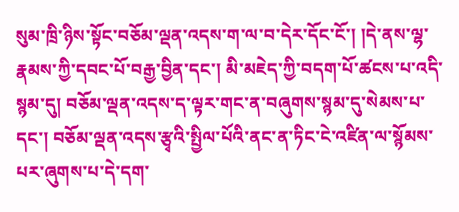སུམ་ཁྲི་ཉིས་སྟོང་བཅོམ་ལྡན་འདས་ག་ལ་བ་དེར་དོང་ངོ་། །དེ་ནས་ལྷ་རྣམས་ཀྱི་དབང་པོ་བརྒྱ་བྱིན་དང་། མི་མཇེད་ཀྱི་བདག་པོ་ཚངས་པ་འདི་སྙམ་དུ། བཅོམ་ལྡན་འདས་ད་ལྟར་གང་ན་བཞུགས་སྙམ་དུ་སེམས་པ་དང་། བཅོམ་ལྡན་འདས་རྩྭའི་སྤྱིལ་པོའི་ནང་ན་ཏིང་ངེ་འཛིན་ལ་སྙོམས་པར་ཞུགས་པ་དེ་དག་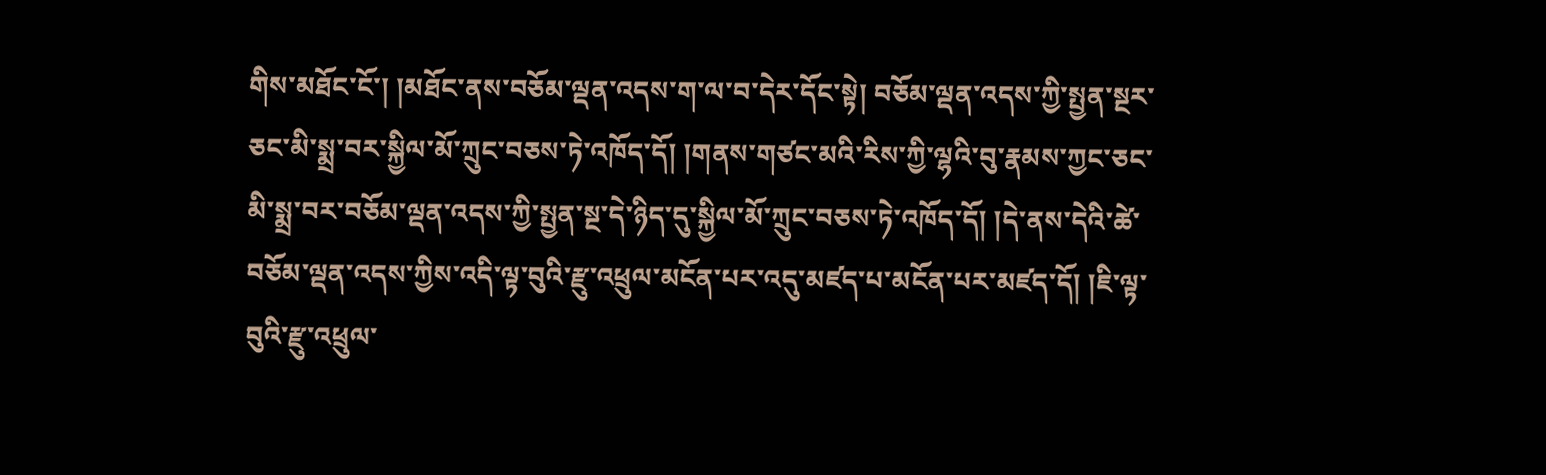གིས་མཐོང་ངོ་། །མཐོང་ནས་བཅོམ་ལྡན་འདས་ག་ལ་བ་དེར་དོང་སྟེ། བཅོམ་ལྡན་འདས་ཀྱི་སྤྱན་སྔར་ཅང་མི་སྨྲ་བར་སྐྱིལ་མོ་ཀྲུང་བཅས་ཏེ་འཁོད་དོ། །གནས་གཙང་མའི་རིས་ཀྱི་ལྷའི་བུ་རྣམས་ཀྱང་ཅང་མི་སྨྲ་བར་བཅོམ་ལྡན་འདས་ཀྱི་སྤྱན་སྔ་དེ་ཉིད་དུ་སྐྱིལ་མོ་ཀྲུང་བཅས་ཏེ་འཁོད་དོ། །དེ་ནས་དེའི་ཚེ་བཅོམ་ལྡན་འདས་ཀྱིས་འདི་ལྟ་བུའི་རྫུ་འཕྲུལ་མངོན་པར་འདུ་མཛད་པ་མངོན་པར་མཛད་དོ། །ཇི་ལྟ་བུའི་རྫུ་འཕྲུལ་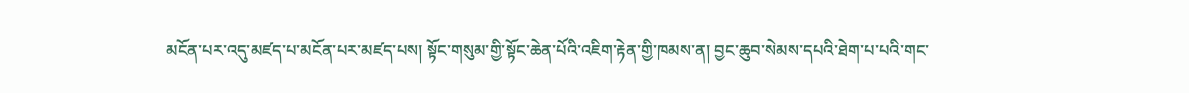མངོན་པར་འདུ་མཛད་པ་མངོན་པར་མཛད་པས། སྟོང་གསུམ་གྱི་སྟོང་ཆེན་པོའི་འཇིག་རྟེན་གྱི་ཁམས་ན། བྱང་ཆུབ་སེམས་དཔའི་ཐེག་པ་པའི་གང་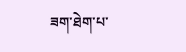ཟག་ཐེག་པ་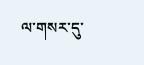ལ་གསར་དུ་